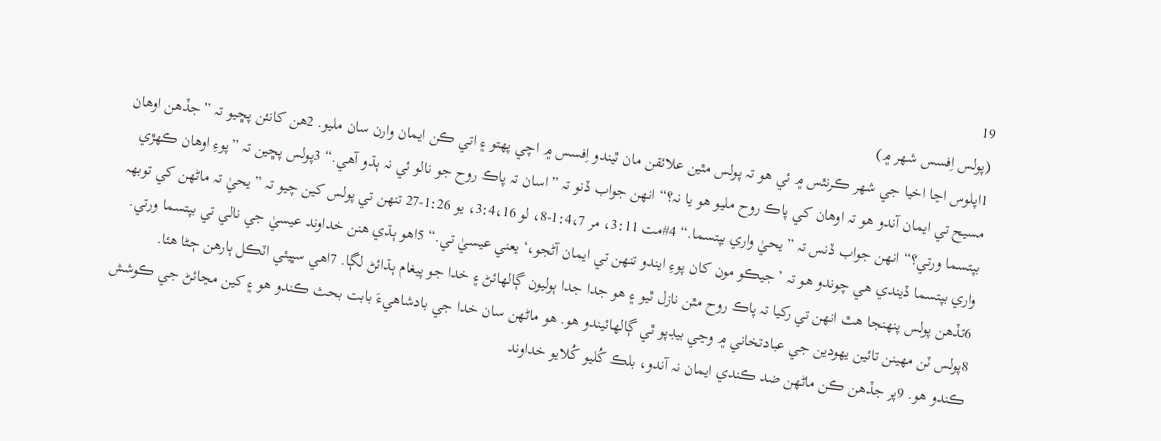19
(پولس اِفسس شهر ۾)
1اپلوس اڃا اخيا جي شهر ڪرنٿس ۾ ئي هو تہ پولس مٿين علائقن مان ٿيندو اِفسس ۾ اچي پهتو ۽ اتي ڪن ايمان وارن سان مليو. 2هن کانئن پڇيو تہ ”جڏهن اوهان مسيح تي ايمان آندو هو تہ اوهان کي پاڪ روح مليو هو يا نہ؟“ انهن جواب ڏنو تہ ”اسان تہ پاڪ روح جو نالو ئي نہ ٻڌو آهي.“ 3پولس پڇين تہ ”پوءِ اوهان ڪهڙي بپتسما ورتي؟“ انهن جواب ڏنس تہ ”يحيٰ واري بپتسما.“ 4#مت 3:11، مر 1:4،7-8، لو 3:4،16، يو 1:26-27 تنهن تي پولس کين چيو تہ ”يحيٰ تہ ماڻهن کي توبهہ واري بپتسما ڏيندي هي چوندو هو تہ ’جيڪو مون کان پوءِ ايندو تنهن تي ايمان آڻجو،‘ يعني عيسيٰ تي.“ 5اهو ٻڌي هنن خداوند عيسيٰ جي نالي تي بپتسما ورتي. 6تڏهن پولس پنهنجا هٿ انهن تي رکيا تہ پاڪ روح مٿن نازل ٿيو ۽ هو جدا جدا ٻوليون ڳالهائڻ ۽ خدا جو پيغام ٻڌائڻ لڳا. 7اهي سڀيئي اٽڪل ٻارهن ڄڻا هئا.
8پولس ٽن مهينن تائين يهودين جي عبادتخاني ۾ وڃي بيڊپو ٿي ڳالهائيندو هو. هو ماڻهن سان خدا جي بادشاهيءَ بابت بحث ڪندو هو ۽ کين مڃائڻ جي ڪوشش ڪندو هو. 9پر جڏهن ڪن ماڻهن ضد ڪندي ايمان نہ آندو، بلڪ کُليو کُلايو خداوند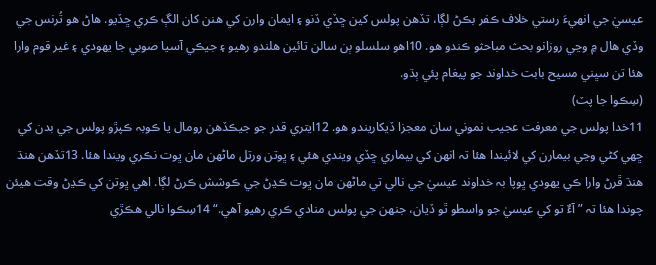عيسيٰ جي انهيءَ رستي خلاف ڪفر بڪڻ لڳا، تڏهن پولس کين ڇڏي ڏنو ۽ ايمان وارن کي هنن کان الڳ ڪري ڇڏيو. هاڻ هو تُرنس جي وڏي هال ۾ وڃي روزانو بحث مباحثو ڪندو هو. 10اهو سلسلو ٻن سالن تائين هلندو رهيو ۽ جيڪي آسيا صوبي جا يهودي ۽ غير قوم وارا هئا تن سڀني مسيح بابت خداوند جو پيغام پئي ٻڌو.
(سِڪوا جا پٽ)
11خدا پولس جي معرفت عجيب نموني سان معجزا ڏيکاريندو هو. 12ايتري قدر جو جيڪڏهن رومال يا ڪوبہ ڪپڙو پولس جي بدن کي ڇهي کڻي وڃي بيمارن کي لائيندا هئا تہ انهن کي بيماري ڇڏي ويندي هئي ۽ ڀوتن ورتل ماڻهن مان ڀوت نڪري ويندا هئا. 13تڏهن هنڌ هنڌ ڦرڻ وارا ڪي يهودي ڀوپا بہ خداوند عيسيٰ جي نالي تي ماڻهن مان ڀوت ڪڍڻ جي ڪوشش ڪرڻ لڳا. اهي ڀوتن کي ڪڍڻ وقت هيئن چوندا هئا تہ ”آءٌ تو کي عيسيٰ جو واسطو ٿو ڏيان، جنهن جي پولس منادي ڪري رهيو آهي.“ 14سِڪوا نالي هڪڙي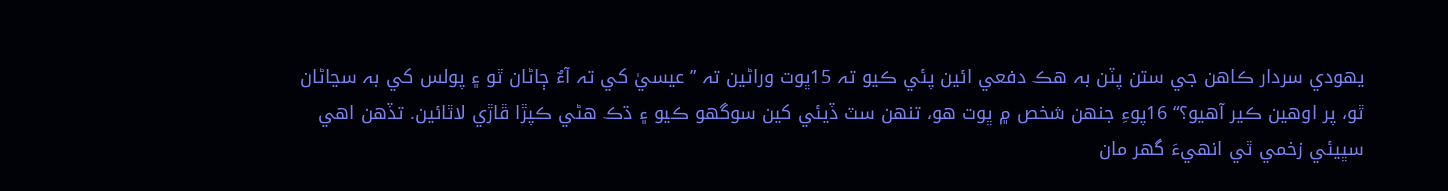يهودي سردار ڪاهن جي ستن پٽن بہ هڪ دفعي ائين پئي ڪيو تہ 15ڀوت وراڻين تہ ”عيسيٰ کي تہ آءٌ ڄاڻان ٿو ۽ پولس کي بہ سڃاڻان ٿو، پر اوهين ڪير آهيو؟“ 16پوءِ جنهن شخص ۾ ڀوت هو، تنهن سٽ ڏيئي کين سوگھو ڪيو ۽ ڌڪ هڻي ڪپڙا ڦاڙي لاٿائين. تڏهن اهي سڀيئي زخمي ٿي انهيءَ گھر مان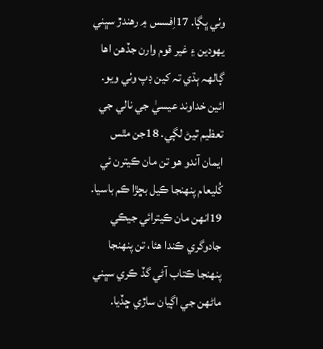وٺي ڀڳا. 17اِفسس ۾ رهندڙ سڀني يهودين ۽ غير قوم وارن جڏهن اها ڳالهہ ٻڌي تہ کين ڊپ وٺي ويو. ائين خداوند عيسيٰ جي نالي جي تعظيم ٿيڻ لڳي. 18جن مٿس ايمان آندو هو تن مان ڪيترن ئي کُليعام پنهنجا ڪيل بڇڙا ڪم باسيا. 19انهن مان ڪيترائي جيڪي جادوگري ڪندا هئا، تن پنهنجا پنهنجا ڪتاب آڻي گڏ ڪري سڀني ماڻهن جي اڳيان ساڙي ڇڏيا.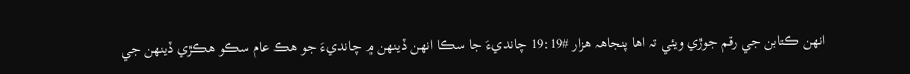انهن ڪتابن جي رقم جوڙي ويئي تہ اها پنجاهہ هزار #19:19 چانديءَ جا سڪا انهن ڏينهن ۾ چانديءَ جو هڪ عام سڪو هڪڙي ڏينهن جي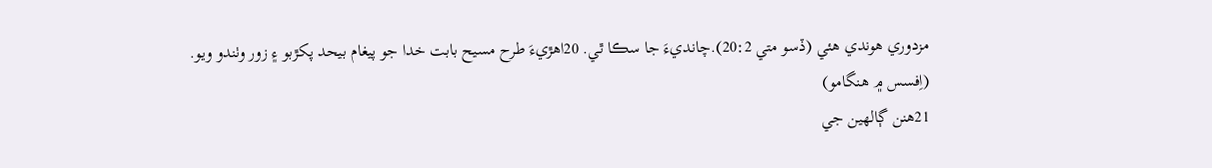مزدوري هوندي هئي (ڏسو متي 20:2).چانديءَ جا سڪا ٿي. 20اهڙيءَ طرح مسيح بابت خدا جو پيغام بيحد پکڙبو ۽ زور وٺندو ويو.
(اِفسس ۾ هنگامو)
21هنن ڳالهين جي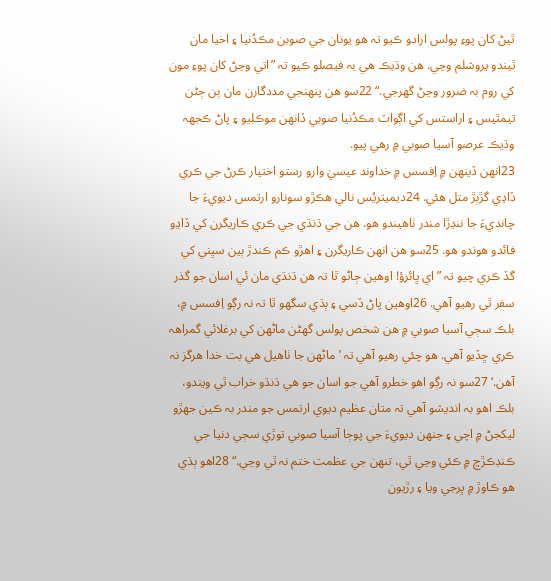ٿيڻ کان پوءِ پولس ارادو ڪيو تہ هو يونان جي صوبن مڪدُنيا ۽ اخيا مان ٿيندو يروشلم وڃي. هن وڌيڪ هي بہ فيصلو ڪيو تہ ”اتي وڃڻ کان پوءِ مون کي روم بہ ضرور وڃڻ گھرجي.“ 22سو هن پنهنجي مددگارن مان ٻن ڄڻن تيمٿيس ۽ اراستس کي اڳواٽ مڪدُنيا صوبي ڏانهن موڪليو ۽ پاڻ ڪجھہ وڌيڪ عرصو آسيا صوبي ۾ رهي پيو.
23انهن ڏينهن ۾ اِفسس ۾ خداوند عيسيٰ وارو رستو اختيار ڪرڻ جي ڪري ڏاڍي گڙٻڙ متل هئي. 24ديميتريُس نالي هڪڙو سونارو ارتمس ديويءَ جا چانديءَ جا ننڍڙا مندر ٺاهيندو هو. هن جي ڌنڌي جي ڪري ڪاريگرن کي ڏاڍو فائدو هوندو هو. 25سو هن انهن ڪاريگرن ۽ اهڙو ڪم ڪندڙ ٻين سڀني کي گڏ ڪري چيو تہ ”اي ڀائرؤ! اوهين ڄاڻو ٿا تہ هن ڌنڌي مان ئي اسان جو گذر سفر ٿي رهيو آهي. 26اوهين پاڻ ڏسي ۽ ٻڌي سگھو ٿا تہ نہ رڳو اِفسس ۾، بلڪ سڄي آسيا صوبي ۾ هن شخص پولس گھڻن ماڻهن کي برغلائي گمراهہ ڪري ڇڏيو آهي. هو چئي رهيو آهي تہ ’ماڻهن جا ٺاهيل هي بت خدا هرگز نہ آهن.‘ 27سو نہ رڳو اهو خطرو آهي جو اسان جو هي ڌنڌو خراب ٿي ويندو، بلڪ اهو بہ انديشو آهي تہ متان عظيم ديوي ارتمس جو مندر بہ ڪين جهڙو ليکجڻ ۾ اچي ۽ جنهن ديويءَ جي پوڄا آسيا صوبي توڙي سڄي دنيا جي ڪنڊڪڙڇ ۾ ڪئي وڃي ٿي، تنهن جي عظمت ختم نہ ٿي وڃي.“ 28اهو ٻڌي هو ڪاوڙ ۾ ڀرجي ويا ۽ رڙيون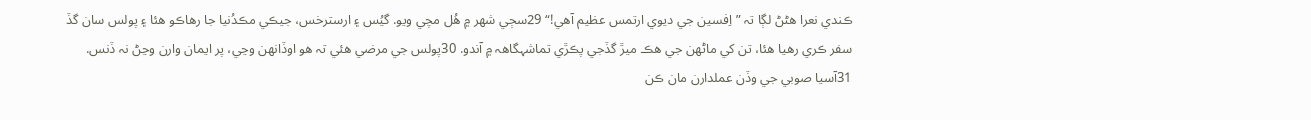ڪندي نعرا هڻڻ لڳا تہ ”اِفسين جي ديوي ارتمس عظيم آهي!“ 29سڄي شهر ۾ هُل مچي ويو. گيُس ۽ ارسترخس، جيڪي مڪدُنيا جا رهاڪو هئا ۽ پولس سان گڏ سفر ڪري رهيا هئا، تن کي ماڻهن جي هڪ ميڙ گڏجي پڪڙي تماشہگاهہ ۾ آندو. 30پولس جي مرضي هئي تہ هو اوڏانهن وڃي، پر ايمان وارن وڃڻ نہ ڏنس. 31آسيا صوبي جي وڏن عملدارن مان ڪن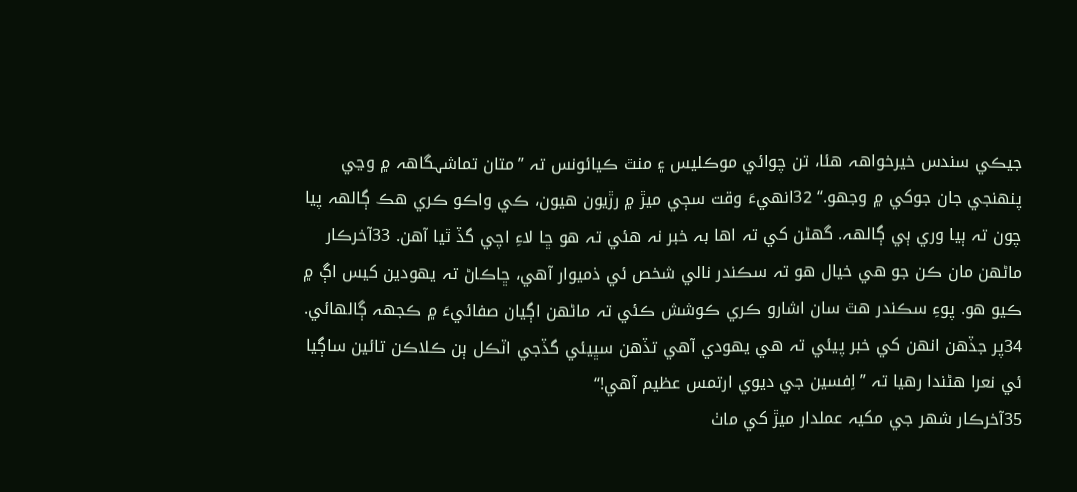جيڪي سندس خيرخواهہ هئا، تن چوائي موڪليس ۽ منٿ ڪيائونس تہ ”متان تماشہگاهہ ۾ وڃي پنهنجي جان جوکي ۾ وجھو.“ 32انهيءَ وقت سڄي ميڙ ۾ رڙيون هيون، ڪي واڪو ڪري هڪ ڳالهہ پيا چون تہ ٻيا وري ٻي ڳالهہ. گھڻن کي تہ اها بہ خبر نہ هئي تہ هو ڇا لاءِ اچي گڏ ٿيا آهن. 33آخرڪار ماڻهن مان ڪن جو هي خيال هو تہ سڪندر نالي شخص ئي ذميوار آهي، ڇاڪاڻ تہ يهودين کيس اڳ ۾ ڪيو هو. پوءِ سڪندر هٿ سان اشارو ڪري ڪوشش ڪئي تہ ماڻهن اڳيان صفائيءَ ۾ ڪجھہ ڳالهائي. 34پر جڏهن انهن کي خبر پيئي تہ هي يهودي آهي تڏهن سڀيئي گڏجي اٽڪل ٻن ڪلاڪن تائين ساڳيا ئي نعرا هڻندا رهيا تہ ”اِفسين جي ديوي ارتمس عظيم آهي!“
35آخرڪار شهر جي مکيہ عملدار ميڙ کي ماٺ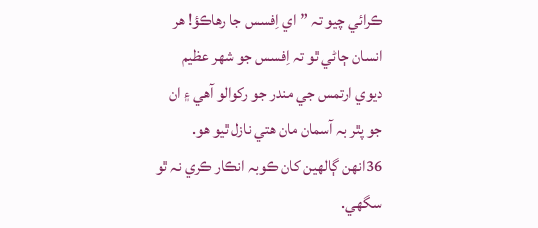ڪرائي چيو تہ ”اي اِفسس جا رهاڪؤ! هر انسان ڄاڻي ٿو تہ اِفسس جو شهر عظيم ديوي ارتمس جي مندر جو رکوالو آهي ۽ ان جو پٿر بہ آسمان مان هتي نازل ٿيو هو. 36انهن ڳالهين کان ڪوبہ انڪار ڪري نہ ٿو سگھي.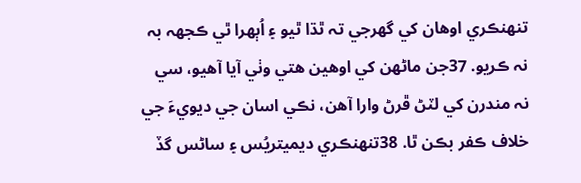تنهنڪري اوهان کي گھرجي تہ ٿڌا ٿيو ۽ اُٻهرا ٿي ڪجھہ بہ نہ ڪريو. 37جن ماڻهن کي اوهين هتي وٺي آيا آهيو، سي نہ مندرن کي لٽڻ ڦرڻ وارا آهن، نڪي اسان جي ديويءَ جي خلاف ڪفر بڪن ٿا. 38تنهنڪري ديميتريُس ۽ ساڻس گڏ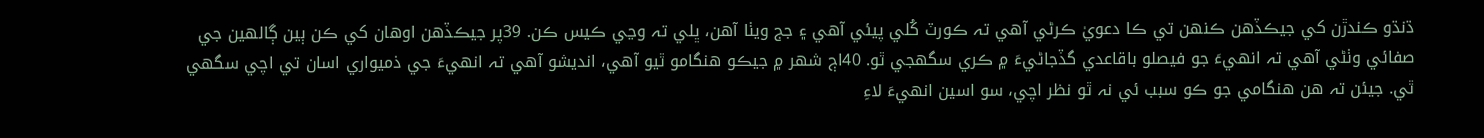ڌنڌو ڪندڙن کي جيڪڏهن ڪنهن تي ڪا دعويٰ ڪرڻي آهي تہ ڪورٽ کُلي پيئي آهي ۽ جج ويٺا آهن، ڀلي تہ وڃي ڪيس ڪن. 39پر جيڪڏهن اوهان کي ڪن ٻين ڳالهين جي صفائي وٺڻي آهي تہ انهيءَ جو فيصلو باقاعدي گڏجاڻيءَ ۾ ڪري سگھجي ٿو. 40اڄ شهر ۾ جيڪو هنگامو ٿيو آهي، انديشو آهي تہ انهيءَ جي ذميواري اسان تي اچي سگھي ٿي. جيئن تہ هن هنگامي جو ڪو سبب ئي نہ ٿو نظر اچي، سو اسين انهيءَ لاءِ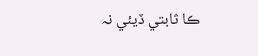ڪا ثابتي ڏيئي نہ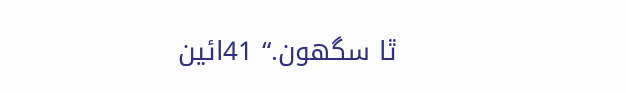ٿا سگھون.“ 41ائين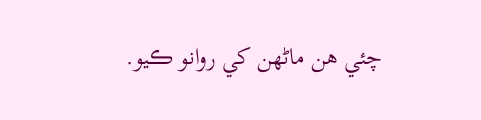چئي هن ماڻهن کي روانو ڪيو.